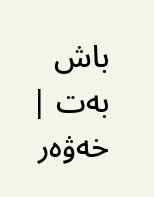باش بەت | خەۋەر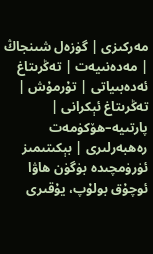مەركىزى | گۈزەل شىنجاڭ | مەدەنىيەت | تەڭرىتاغ ئەدەبىياتى | تۇرمۇش | تەڭرىتاغ ئېكرانى | پارتىيە–ھۆكۈمەت رەھبەرلىرى | بېكىتىمىز
ئۈرۈمچىدە بۈگۈن ھاۋا ئوچۇق بولۇپ، يۇقىرى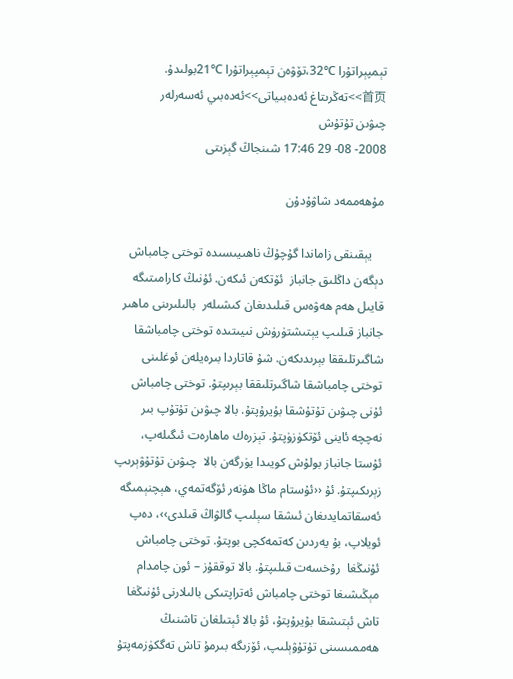تېمپېراتۇرا ℃32،تۆۋەن تېمپېراتۇرا ℃21بولىدۇ.
首页>>تەڭرىتاغ ئەدەبىياتى>>ئەدەبىي ئەسەرلەر
چىۋىن تۇتۇش
2008- 08- 29 17:46 شىنجاڭ گېزىتى

مۇھەممەد شاۋۇدۇن

    يېقىنقى زاماندا گۇچۇڭ ناھىيىسىدە توختى چامباش دېگەن داڭلىق جانباز  ئۆتكەن ئىكەن. ئۇنىڭ كارامىتىگە قايىل ھەم ھەۋەس قىلىدىغان كىشىلەر  بالىلىرىنى ماھىر جانباز قىلىپ يېتىشتۈرۈش نىيىتىدە توختى چامباشقا شاگىرتلىققا بېرىدىكەن. شۇ قاتاردا بىرەيلەن ئوغلىنى توختى چامباشقا شاگىرتلىققا بېرىپتۇ. توختى چامباش ئۇنى چىۋىن تۇتۇشقا بۇيرۇپتۇ. بالا چىۋىن تۇتۇپ بىر نەچچە ئاينى ئۆتكۈزۈپتۇ. تېزرەك ماھارەت ئىگىلەپ، ئۇستا جانباز بولۇش كويىدا يۈرگەن بالا  چىۋىن تۇتۇۋېرىپ زېرىكىپتۇ. ئۇ ‹‹ئۇستام ماڭا ھۈنەر ئۆگەتمەي، ھېچنېمىگە ئەسقاتمايدىغان ئىشقا سېلىپ گالۋاڭ قىلدى››، دەپ ئويلاپ، بۇ يەردىن كەتمەكچى بوپتۇ. توختى چامباش ئۇنىڭغا  رۇخسەت قىلىپتۇ. بالا توققۇز – ئون چامدام مېڭىشىغا توختى چامباش ئەتراپتىكى بالىلارنى ئۇنىڭغا تاش ئېتىشقا بۇيرۇپتۇ، ئۇ بالا ئېتىلغان تاشنىڭ ھەممىسىنى تۇتۇۋېلىپ، ئۆزىگە بىرمۇ تاش تەگكۈزمەپتۇ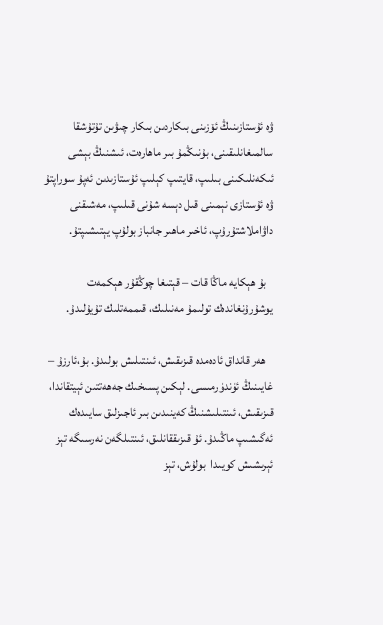ۋە ئۇستازىنىڭ ئۆزىنى بىكاردىن بىكار چىۋىن تۇتۇشقا سالمىغانلىقىنى، بۇنىڭمۇ بىر ماھارەت، ئىشنىڭ بېشى ئىكەنلىكىنى بىلىپ، قايتىپ كېلىپ ئۇستازىدىن ئەپۇ سوراپتۇ ۋە ئۇستازى نېمىنى قىل دېسە شۇنى قىلىپ، مەشىقنى داۋاملاشتۇرۇپ، ئاخىر ماھىر جانباز بولۇپ يېتىشىپتۇ.

   بۇ ھېكايە ماڭا قات – قېتىغا چوڭقۇر ھېكمەت يوشۇرۇنغاندەك تولىمۇ مەنىلىك، قىممەتلىك تۇيۇلىدۇ.

   ھەر قانداق ئادەمدە قىزىقىش، ئىنتىلىش بولىدۇ. بۇ،ئارزۇ – غايىنىڭ ئۈندۈرمىسى. لېكىن پسىخىك جەھەتتىن ئېيتقاندا، قىزىقىش، ئىنتىلىشنىڭ كەينىدىن بىر ئاجىزلىق سايىدەك ئەگىشىپ ماڭىدۇ. ئۇ قىزىققانلىق، ئىنتىلگەن نەرسىگە تېز ئېرىشىش كويىدا  بولۇش، تېز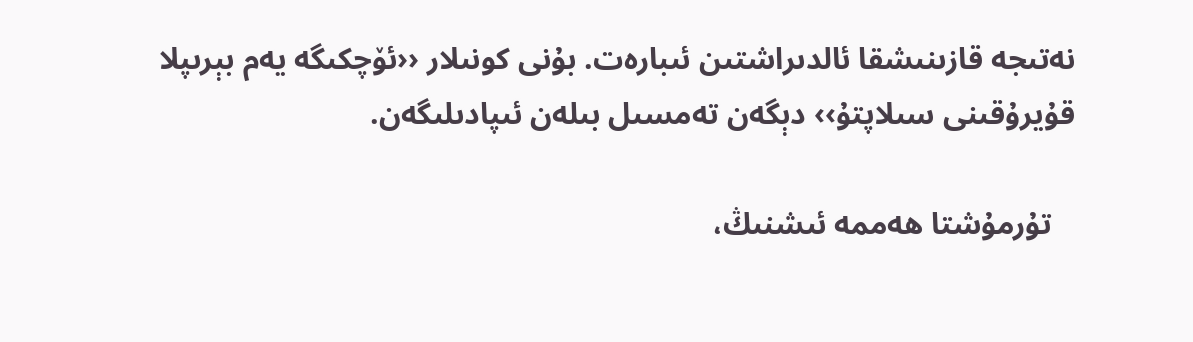نەتىجە قازىنىشقا ئالدىراشتىن ئىبارەت. بۇنى كونىلار ‹‹ئۆچكىگە يەم بېرىپلا قۇيرۇقىنى سىلاپتۇ›› دېگەن تەمسىل بىلەن ئىپادىلىگەن.

   تۇرمۇشتا ھەممە ئىشنىڭ،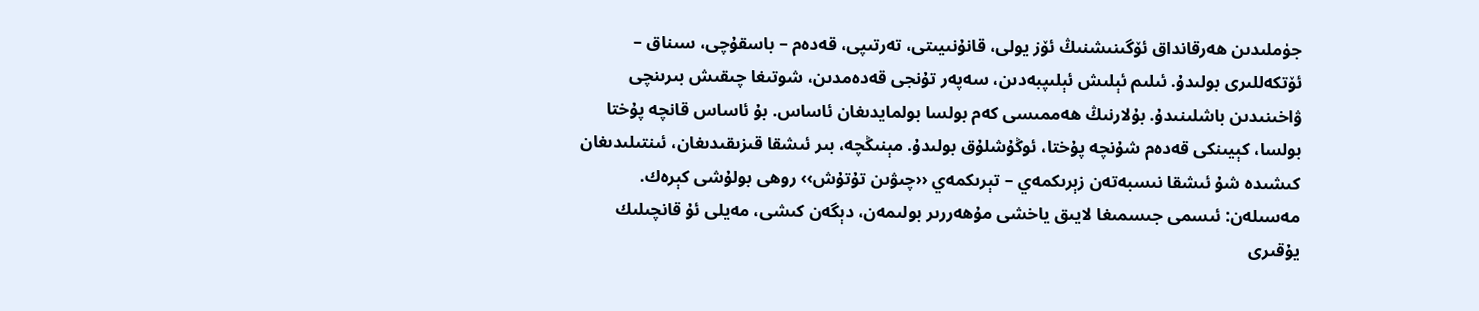جۈملىدىن ھەرقانداق ئۆگىنىشنىڭ ئۆز يولى، قانۇنىيىتى، تەرتىپى، قەدەم – باسقۇچى، سىناق – ئۆتكەللىرى بولىدۇ. ئىلىم ئېلىش ئېلىپبەدىن، سەپەر تۇنجى قەدەمدىن، شوتىغا چىقىش بىرىنچى ۋاخىنىدىن باشلىنىدۇ. بۇلارنىڭ ھەممىسى كەم بولسا بولمايدىغان ئاساس. بۇ ئاساس قانچە پۇختا بولسا، كېيىنكى قەدەم شۇنچە پۇختا، ئوڭۇشلۇق بولىدۇ. مېنىڭچە، بىر ئىشقا قىزىقىدىغان، ئىنتىلىدىغان كىشىدە شۇ ئىشقا نىسبەتەن زېرىكمەي – تېرىكمەي ‹‹چىۋىن تۇتۇش›› روھى بولۇشى كېرەك. مەسىلەن: ئىسمى جىسمىغا لايىق ياخشى مۇھەررىر بولىمەن، دېگەن كىشى، مەيلى ئۇ قانچىلىك يۇقىرى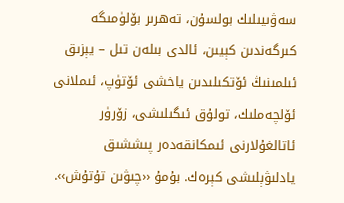سەۋىيىلىك بولسۇن، تەھرىر بۆلۈمىگە كىرگەندىن كېيىن، ئالدى بىلەن تىل – يېزىق ئىلمىنىڭ ئۆتكىلىدىن ياخشى ئۆتۈپ، ئىملانى ئۆلچەملىك، تولۇق ئىگىلىشى، زۆرۈر ئاتالغۇلارنى ئىمكانقەدەر پىششىق يادلىۋېلىشى كېرەك. بۇمۇ ‹‹چىۋىن تۇتۇش››.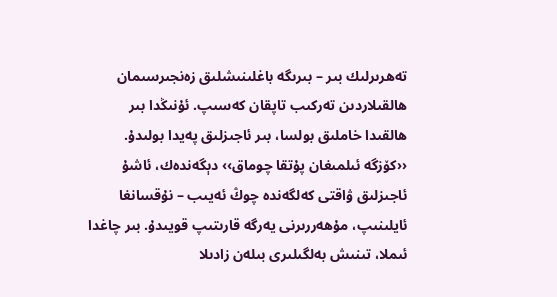تەھرىرلىك بىر – بىرىگە باغلىنىشلىق زەنجىرسىمان ھالقىلاردىن تەركىب تاپقان كەسىپ. ئۇنىڭدا بىر ھالقىدا خاملىق بولسا، بىر ئاجىزلىق پەيدا بولىدۇ. ‹‹كۆزگە ئىلمىغان پۇتقا چوماق›› دېگەندەك، ئاشۇ ئاجىزلىق ۋاقتى كەلگەندە چوڭ ئەيىب – نۇقسانغا ئايلىنىپ، مۇھەررىرنى يەرگە قارىتىپ قويىدۇ. بىر چاغدا ئىملا، تىنىش بەلگىلىرى بىلەن زادىلا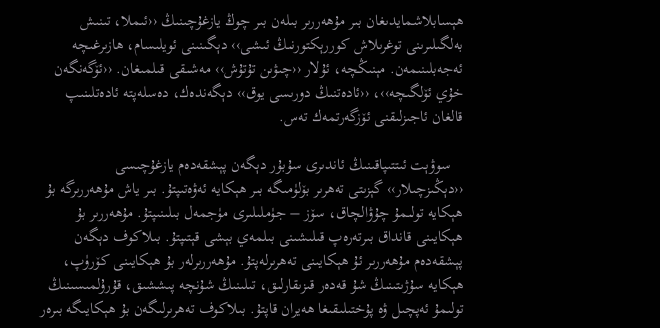ھېسابلاشمايدىغان بىر مۇھەررىر بىلەن بىر چوڭ يازغۇچىنىڭ ‹‹ئىملا، تىنىش بەلگىلىرىنى توغرىلاش كوررېكتورنىڭ ئىشى›› دېگىنىنى ئويلىسام، ھازىرغىچە ئەجەبلىنىمەن. مېنىڭچە، ئۇلار ‹‹چىۋىن تۇتۇش›› مەشىقى قىلمىغان. ‹‹ئۆگەنگەن خۇي ئۆلگىچە››، ‹‹ئادەتنىڭ دورىسى يوق›› دېگەندەك، دەسلەپتە ئادەتلىنىپ قالغان ئاجىزلىقنى ئۆزگەرتمەك تەس.

   سوۋېت ئىتتىپاقىنىڭ ئاندىرى سۇبۇر دېگەن پېشقەدەم يازغۇچىسى ‹‹دېڭىزچىلار›› گېزىتى تەھرىر بۆلۈمىگە بىر ھېكايە ئەۋەتىپتۇ. بىر ياش مۇھەررىرگە بۇ ھېكايە تولىمۇ چۇۋالچاق، سۆز – جۈملىلىرى مۈجمەل بىلىنىپتۇ. مۇھەررىر بۇ ھېكايىنى قانداق بىرتەرەپ قىلىشىنى بىلمەي بېشى قېتىپتۇ. بىلاكوف دېگەن پېشقەدەم مۇھەررىر ئۇ ھېكايىنى تەھرىرلەپتۇ. مۇھەررىرلەر بۇ ھېكايىنى كۆرۈپ، ھېكايە سۇژىتىنىڭ شۇ قەدەر قىزىقارلىق، تىلىنىڭ شۇنچە پىششىق، قۇرۇلمىسىنىڭ تولىمۇ ئەپچىل ۋە پۇختىلىقىغا ھەيران قاپتۇ. بىلاكوف تەھرىرلىگەن بۇ ھېكايىگە بىرەر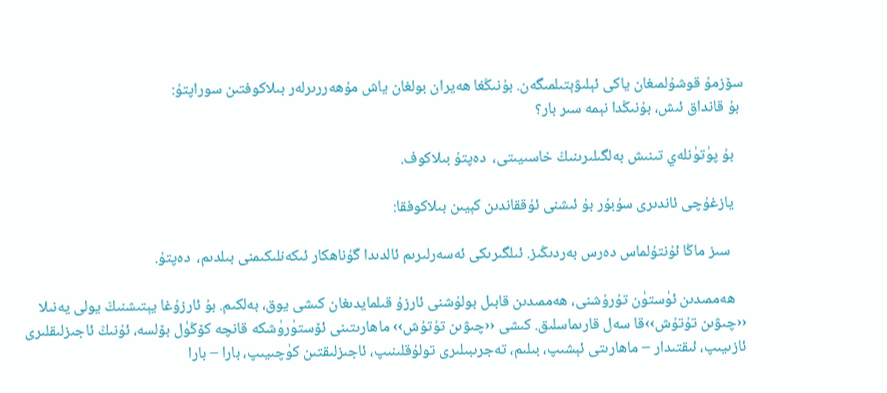سۆزمۇ قوشۇلمىغان ياكى ئېلىۋېتىلمىگەن. بۇنىڭغا ھەيران بولغان ياش مۇھەررىرلەر بىلاكوفتىن سوراپتۇ:
 بۇ قانداق ئىش، بۇنىڭدا نېمە سىر بار؟

   بۇ پۈتۈنلەي تىنىش بەلگىلىرىنىڭ خاسىيىتى،  دەپتۇ بىلاكوف.

   يازغۇچى ئاندىرى سۇبۇر بۇ ئىشنى ئۇققاندىن كېيىن بىلاكوفقا:

    سىز ماڭا ئۇنتۇلماس دەرس بەردىڭىز. ئىلگىرىكى ئەسەرلىرىم ئالدىدا گۇناھكار ئىكەنلىكىمنى بىلدىم،  دەپتۇ.

   ھەممىدىن ئۈستۈن تۇرۇشنى، ھەممىدىن قابىل بولۇشنى ئارزۇ قىلمايدىغان كىشى يوق، بەلكىم. بۇ ئارزۇغا يېتىشنىڭ يولى يەنىلا ‹‹چىۋىن تۇتۇش››قا سەل قارىماسلىق. كىشى ‹‹چىۋىن تۇتۇش›› ماھارىتىنى ئۆستۈرۈشكە قانچە كۆڭۈل بۆلسە، ئۇنىڭ ئاجىزلىقلىرى ئازىيىپ، ئىقتىدار – ماھارىتى ئېشىپ، بىلىم، تەجرىبىلىرى تولۇقلىنىپ، ئاجىزلىقتىن كۈچىيىپ، بارا – بارا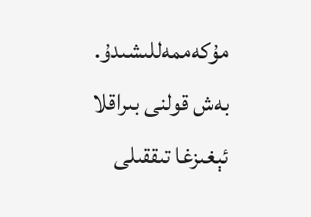مۇكەممەللىشىدۇ.  بەش قولنى بىراقلا ئېغىزغا تىققىلى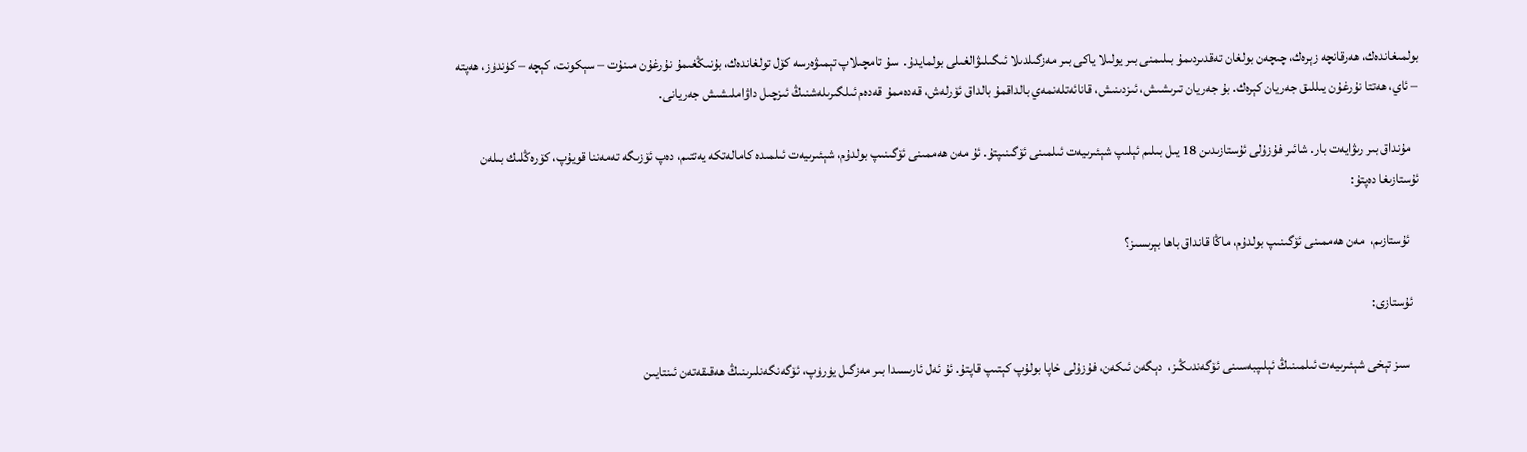بولمىغاندەك، ھەرقانچە زېرەك، چىچەن بولغان تەقدىردىمۇ بىلىمنى بىر يولىلا ياكى بىر مەزگىلدىلا ئىگىلىۋالغىلى بولمايدۇ.  سۇ تامچىلاپ تېمىۋەرسە كۆل تولغاندەك، بۇنىڭغىمۇ نۇرغۇن مىنۇت – سېكونت، كېچە – كۈندۈز، ھەپتە – ئاي، ھەتتا نۇرغۇن يىللىق جەريان كېرەك. بۇ جەريان تىرىشىش، ئىزدىنىش، قانائەتلەنمەي بالداقمۇ بالداق ئۆرلەش، قەدەممۇ قەدەم ئىلگىرىلەشنىڭ ئىزچىل داۋاملىشىش جەريانى.

   مۇنداق بىر رىۋايەت بار. شائىر فۇزۇلى ئۇستازىدىن 18 يىل بىلىم ئېلىپ شېئىرىيەت ئىلمىنى ئۆگىنىپتۇ. ئۇ مەن ھەممىنى ئۆگىنىپ بولدۇم، شېئىرىيەت ئىلمىدە كامالەتكە يەتتىم، دەپ ئۆزىگە تەمەننا قويۇپ، كۆرەڭلىك بىلەن ئۇستازىغا دەپتۇ:

    ئۇستازىم،  مەن ھەممىنى ئۆگىنىپ بولدۇم، ماڭا قانداق باھا بېرىسىز؟

   ئۇستازى:

    سىز تېخى شېئىرىيەت ئىلمىنىڭ ئېلىپبەسىنى ئۆگەندىڭىز،  دېگەن ئىكەن، فۇزۇلى خاپا بولۇپ كېتىپ قاپتۇ. ئۇ ئەل ئارىسىدا بىر مەزگىل يۈرۈپ، ئۆگەنگەنلىرىنىڭ ھەقىقەتەن ئىنتايىن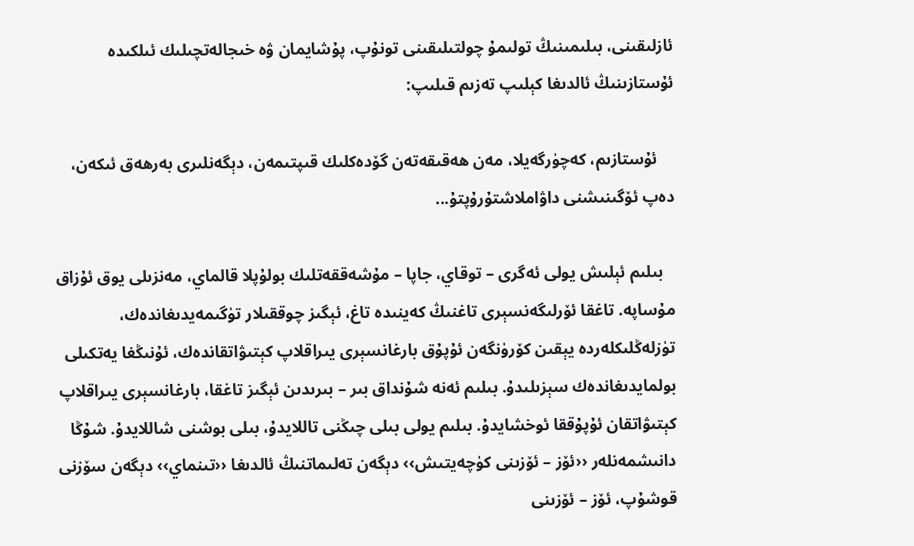ئازلىقىنى، بىلىمىنىڭ تولىمۇ چولتىلىقىنى تونۇپ، پۇشايمان ۋە خىجالەتچىلىك ئىلكىدە ئۇستازىنىڭ ئالدىغا كېلىپ تەزىم قىلىپ:

    ئۇستازىم، كەچۈرگەيلا، مەن ھەقىقەتەن گۆدەكلىك قىپتىمەن، دېگەنلىرى بەرھەق ئىكەن،  دەپ ئۆگىنىشنى داۋاملاشتۇرۇپتۇ...

   بىلىم ئېلىش يولى ئەگرى – توقاي، جاپا – مۇشەققەتلىك بولۇپلا قالماي، مەنزىلى يوق ئۇزاق مۇساپە. تاغقا ئۆرلىگەنسېرى تاغنىڭ كەينىدە تاغ، ئېگىز چوققىلار تۈگىمەيدىغاندەك، تۈزلەڭلىكلەردە يېقىن كۆرۈنگەن ئۇپۇق بارغانسېرى يىراقلاپ كېتىۋاتقاندەك، ئۇنىڭغا يەتكىلى بولمايدىغاندەك سېزىلىدۇ. بىلىم ئەنە شۇنداق بىر – بىرىدىن ئېگىز تاغقا، بارغانسېرى يىراقلاپ كېتىۋاتقان ئۇپۇققا ئوخشايدۇ. بىلىم يولى بىلى چىڭنى تاللايدۇ، بىلى بوشنى شاللايدۇ. شۇڭا دانىشمەنلەر ‹‹ئۆز – ئۆزىنى كۈچەيتىش›› دېگەن تەلىماتنىڭ ئالدىغا ‹‹تىنماي›› دېگەن سۆزنى قوشۇپ، ئۆز – ئۆزىنى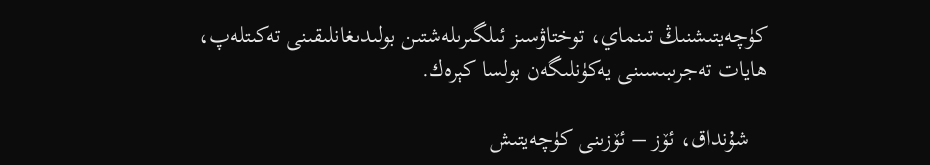كۈچەيتىشنىڭ تىنماي، توختاۋسىز ئىلگىرىلەشتىن بولىدىغانلىقىنى تەكىتلەپ، ھايات تەجرىبىسىنى يەكۈنلىگەن بولسا كېرەك.

   شۇنداق، ئۆز – ئۆزىنى كۈچەيتىش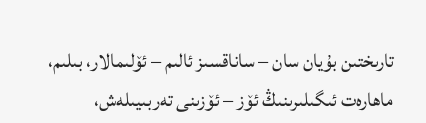تارىختىن بۇيان سان – ساناقسىز ئالىم – ئۆلىمالار، بىلىم، ماھارەت ئىگىلىرىنىڭ ئۆز – ئۆزىنى تەربىيىلەش،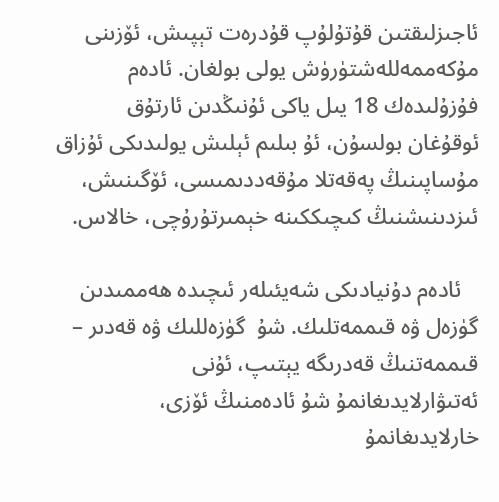ئاجىزلىقتىن قۇتۇلۇپ قۇدرەت تېپىش، ئۆزىنى مۇكەممەللەشتۈرۈش يولى بولغان. ئادەم فۇزۇلىدەك 18 يىل ياكى ئۇنىڭدىن ئارتۇق ئوقۇغان بولسۇن، ئۇ بىلىم ئېلىش يولىدىكى ئۇزاق مۇساپىنىڭ پەقەتلا مۇقەددىمىسى، ئۆگىنىش، ئىزدىنىشنىڭ كىچىككىنە خېمىرتۇرۇچى، خالاس.

   ئادەم دۇنيادىكى شەيئىلەر ئىچىدە ھەممىدىن گۈزەل ۋە قىممەتلىك. شۇ  گۈزەللىك ۋە قەدىر – قىممەتنىڭ قەدرىگە يېتىپ، ئۇنى ئەتىۋارلايدىغانمۇ شۇ ئادەمنىڭ ئۆزى، خارلايدىغانمۇ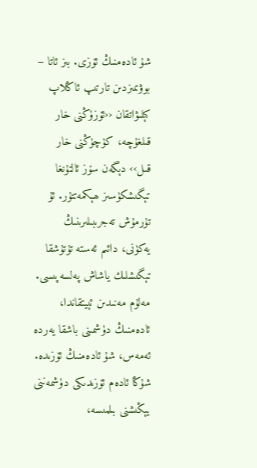شۇ ئادەمنىڭ ئۆزى. بىز ئاتا – بوۋىمىزدىن تارتىپ ئاڭلاپ كېلىۋاتقان ‹‹ئۆزۈڭنى خار قىلغۇچە، كۈچۈڭنى خار قىل›› دېگەن سۆز ئالتۇنغا تېگىشكۈسىز ھېكمەتتۇر. ئۇ تۇرمۇش تەجرىبىلىرىنىڭ يەكۈنى، دائىم ئەستە تۇتۇشقا تېگىشلىك ياشاش پەلسەپىسى. مەلۇم مەنىدىن ئېيتقاندا، ئادەمنىڭ دۈشمىنى باشقا يەردە ئەمەس، شۇ ئادەمنىڭ ئۆزىدە. شۇڭا ئادەم ئۆزىدىكى دۈشمەننى يېڭىشنى بىلمىسە،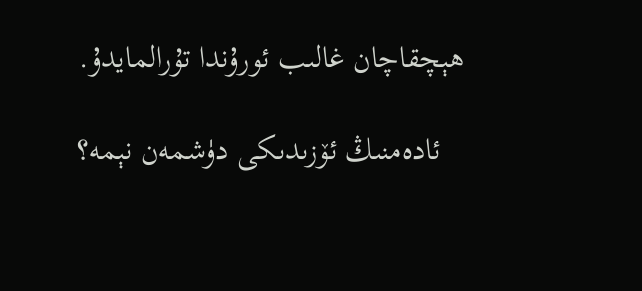ھېچقاچان غالىب ئورۇندا تۇرالمايدۇ.

   ئادەمنىڭ ئۆزىدىكى دۈشمەن نېمە؟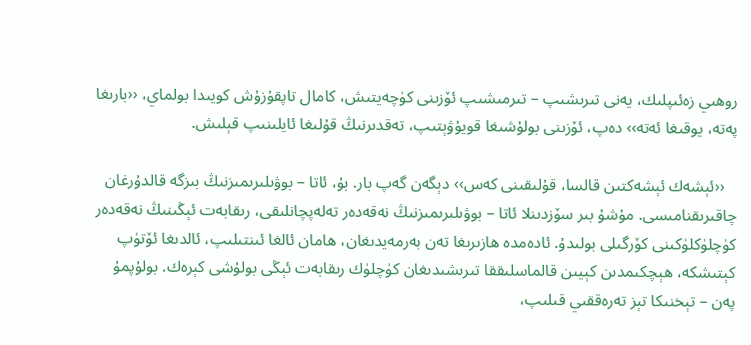روھىي زەئىپلىك، يەنى تىرىشىپ – تىرمىشىپ ئۆزىنى كۈچەيتىش، كامال تاپقۇزۇش كويىدا بولماي، ‹‹بارىغا پەتە، يوقىغا ئەتە›› دەپ، ئۆزىنى بولۇشىغا قويۇۋېتىپ، تەقدىرنىڭ قۇلىغا ئايلىنىپ قېلىش.

   ‹‹ئېشەك ئېشەكتىن قالسا، قۇلىقىنى كەس›› دېگەن گەپ بار. بۇ، ئاتا – بوۋىلىرىمىزنىڭ بىزگە قالدۇرغان چاقىرىقنامىسى. مۇشۇ بىر سۆزدىنلا ئاتا – بوۋىلىرىمىزنىڭ نەقەدەر تەلەپچانلىقى، رىقابەت ئېڭىنىڭ نەقەدەر كۈچلۈكلۈكىنى كۆرگىلى بولىدۇ. ئادەمدە ھازىرىغا تەن بەرمەيدىغان، ھامان ئالغا ئىنتىلىپ، ئالدىغا ئۆتۈپ كېتىشكە، ھېچكىمدىن كېيىن قالماسلىققا تىرىشىدىغان كۈچلۈك رىقابەت ئېڭى بولۇشى كېرەك. بولۇپمۇ پەن – تېخنىكا تېز تەرەققىي قىلىپ،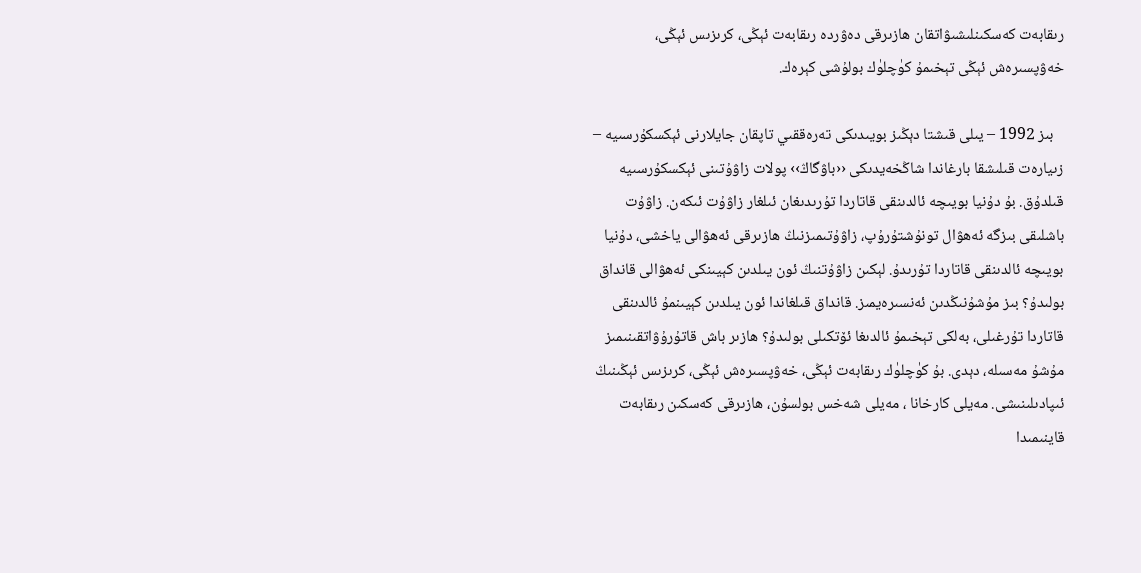رىقابەت كەسكىنلىشىۋاتقان ھازىرقى دەۋردە رىقابەت ئېڭى، كرىزىس ئېڭى، خەۋپسىرەش ئېڭى تېخىمۇ كۈچلۈك بولۇشى كېرەك.

   بىز 1992 – يىلى قىشتا دېڭىز بويىدىكى تەرەققىي تاپقان جايلارنى ئېكسكۇرسىيە – زىيارەت قىلىشقا بارغاندا شاڭخەيدىكى ‹‹باۋگاڭ›› پولات زاۋۇتىنى ئېكسكۇرسىيە قىلدۇق. بۇ دۇنيا بويىچە ئالدىنقى قاتاردا تۇرىدىغان ئىلغار زاۋۇت ئىكەن. زاۋۇت باشلىقى بىزگە ئەھۋال تونۇشتۇرۇپ، زاۋۇتىمىزنىڭ ھازىرقى ئەھۋالى ياخشى، دۇنيا بويىچە ئالدىنقى قاتاردا تۇرىدۇ. لېكىن زاۋۇتنىڭ ئون يىلدىن كېيىنكى ئەھۋالى قانداق بولىدۇ؟ بىز مۇشۇنىڭدىن ئەنسىرەيمىز. قانداق قىلغاندا ئون يىلدىن كېيىنمۇ ئالدىنقى قاتاردا تۇرغىلى، بەلكى تېخىمۇ ئالدىغا ئۆتكىلى بولىدۇ؟ ھازىر باش قاتۇرۇۋاتقىنىمىز مۇشۇ مەسىلە، دېدى. بۇ كۈچلۈك رىقابەت ئېڭى، خەۋپسىرەش ئېڭى، كرىزىس ئېڭىنىڭ ئىپادىلىنىشى. مەيلى كارخانا ، مەيلى شەخس بولسۇن، ھازىرقى كەسكىن رىقابەت قاينىمىدا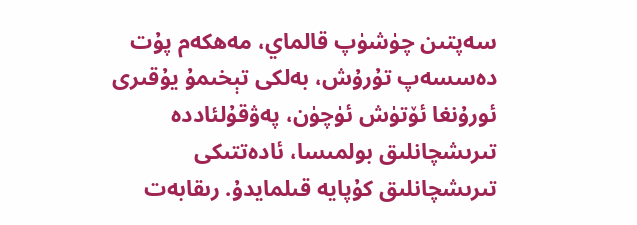سەپتىن چۈشۈپ قالماي، مەھكەم پۇت دەسسەپ تۇرۇش، بەلكى تېخىمۇ يۇقىرى ئورۇنغا ئۆتۈش ئۈچۈن، پەۋقۇلئاددە تىرىشچانلىق بولمىسا، ئادەتتىكى تىرىشچانلىق كۇپايە قىلمايدۇ. رىقابەت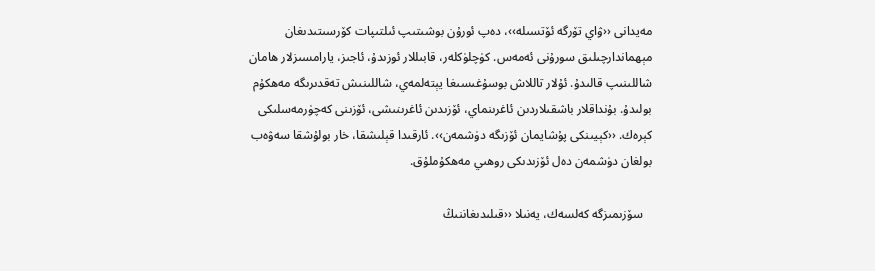مەيدانى ‹‹ۋاي تۆرگە ئۆتسىلە››، دەپ ئورۇن بوشىتىپ ئىلتىپات كۆرسىتىدىغان مېھماندارچىلىق سورۇنى ئەمەس. كۈچلۈكلەر، قابىللار ئوزىدۇ، ئاجىز، يارامسىزلار ھامان شاللىنىپ قالىدۇ. ئۇلار تاللاش بوسۇغىسىغا يېتەلمەي، شاللىنىش تەقدىرىگە مەھكۇم بولىدۇ. بۇنداقلار باشقىلاردىن ئاغرىنماي، ئۆزىدىن ئاغرىنىشى، ئۆزىنى كەچۈرمەسلىكى كېرەك. ‹‹كېيىنكى پۇشايمان ئۆزىگە دۈشمەن››. ئارقىدا قېلىشقا، خار بولۇشقا سەۋەب بولغان دۈشمەن دەل ئۆزىدىكى روھىي مەھكۇملۇق.

   سۆزىمىزگە كەلسەك، يەنىلا ‹‹قىلىدىغاننىڭ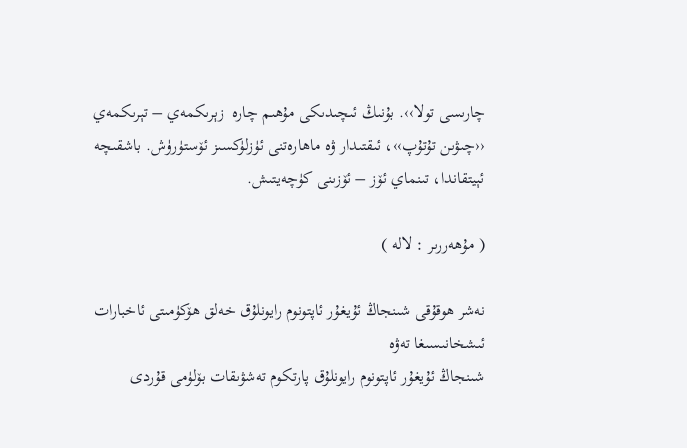چارىسى تولا››. بۇنىڭ ئىچىدىكى مۇھىم چارە  زېرىكمەي – تېرىكمەي ‹‹چىۋىن تۇتۇپ››، ئىقتىدار ۋە ماھارەتنى ئۈزلۈكسىز ئۆستۈرۈش. باشقىچە ئېيتقاندا، تىنماي ئۆز – ئۆزىنى كۈچەيتىش.

( مۇھەررىر : لالە )

نەشر ھوقۇقى شىنجاڭ ئۇيغۇر ئاپتونوم رايونلۇق خەلق ھۆكۈمىتى ئاخبارات ئىشخانىسىغا تەۋە
شىنجاڭ ئۇيغۇر ئاپتونوم رايونلۇق پارتكوم تەشۋىقات بۆلۈمى قۇردى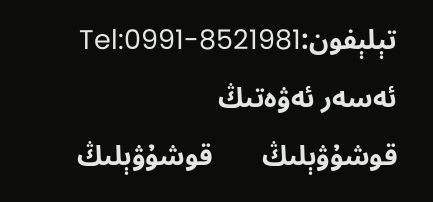تېلېفون:Tel:0991-8521981       ئەسەر ئەۋەتىڭ         قوشۇۋېلىڭ       قوشۇۋېلىڭ